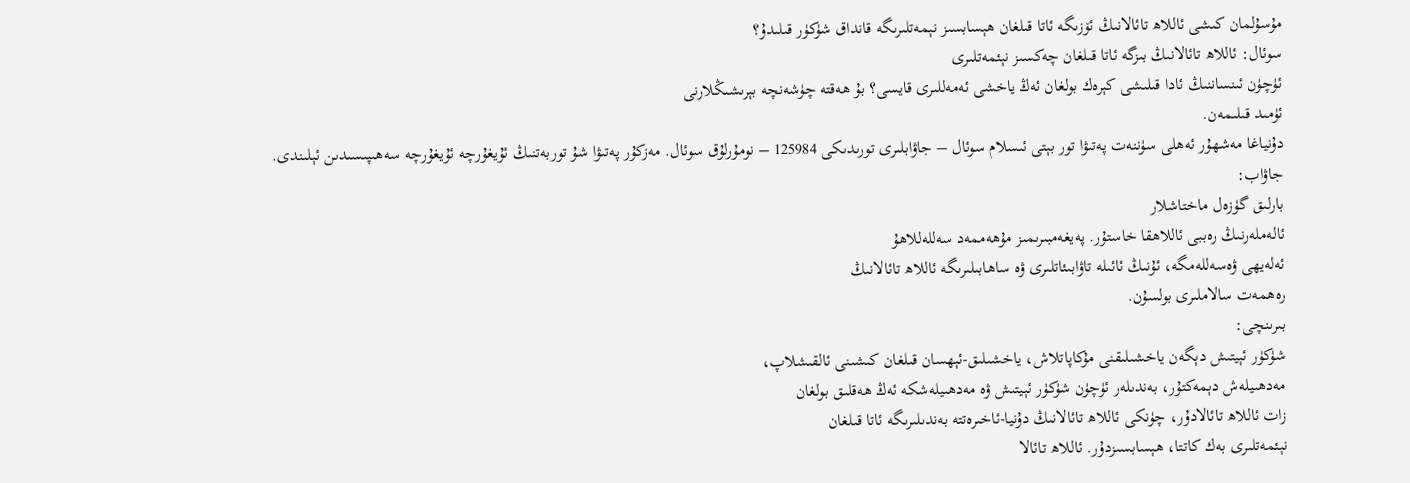مۇسۇلمان كىشى ئاللاھ تائالانىڭ ئۆزىگە ئاتا قىلغان ھېسابسىز نېمەتلىرىگە قانداق شۈكۈر قىلىدۇ؟
سوئال: ئاللاھ تائالانىڭ بىزگە ئاتا قىلغان چەكسىز نېئمەتلىرى
ئۈچۈن ئىنساننىڭ ئادا قىلىشى كېرەك بولغان ئەڭ ياخشى ئەمەللىرى قايسى؟ بۇ ھەقتە چۈشەنچە بېرىشىڭلارنى
ئۈمىد قىلىمەن.
دۇنياغا مەشھۇر ئەھلى سۈننەت پەتىۋا تور بېتى ئىسلام سوئال – جاۋابلىرى تورىدىكى 125984 – نومۇرلۇق سوئال. مەزكۇر پەتىۋا شۇ توربەتنىڭ ئۇيغۇرچە ئۇيغۇرچە سەھىپىسىدىن ئېلىندى.
جاۋاب:
بارلىق گۈزەل ماختاشلار
ئالەملەرنىڭ رەببى ئاللاھقا خاستۇر. پەيغەمبىرىمىز مۇھەممەد سەللەللاھۇ
ئەلەيھى ۋەسەللەمگە، ئۇنىڭ ئائىلە تاۋابىئاتلىرى ۋە ساھابىلىرىگە ئاللاھ تائالانىڭ
رەھمەت سالاملىرى بولسۇن.
بىرىنچى:
شۈكۈر ئېيتىش دېگەن ياخشىلىقنى مۇكاپاتلاش، ياخشىلىق-ئېھسان قىلغان كىشىنى ئالقىشلاپ،
مەدھىيلەش دېمەكتۇر، بەندىلەر ئۈچۈن شۈكۈر ئېيتىش ۋە مەدھىيلەشكە ئەڭ ھەقلىق بولغان
زات ئاللاھ تائالادۇر، چۈنكى ئاللاھ تائالانىڭ دۇنيا-ئاخىرەتتە بەندىلىرىگە ئاتا قىلغان
نېئمەتلىرى بەك كاتتا، ھېسابسىزدۇر. ئاللاھ تائالا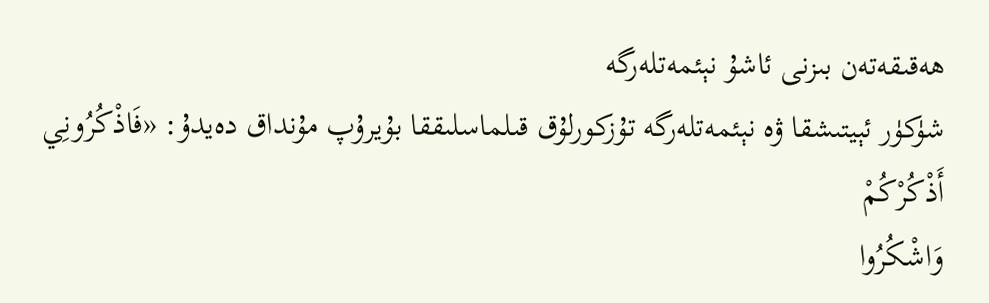ھەقىقەتەن بىزنى ئاشۇ نېئمەتلەرگە
شۈكۈر ئېيتىشقا ۋە نېئمەتلەرگە تۇزكورلۇق قىلماسلىققا بۇيرۇپ مۇنداق دەيدۇ: «فَاذْكُرُونِي أَذْكُرْكُمْ
وَاشْكُرُوا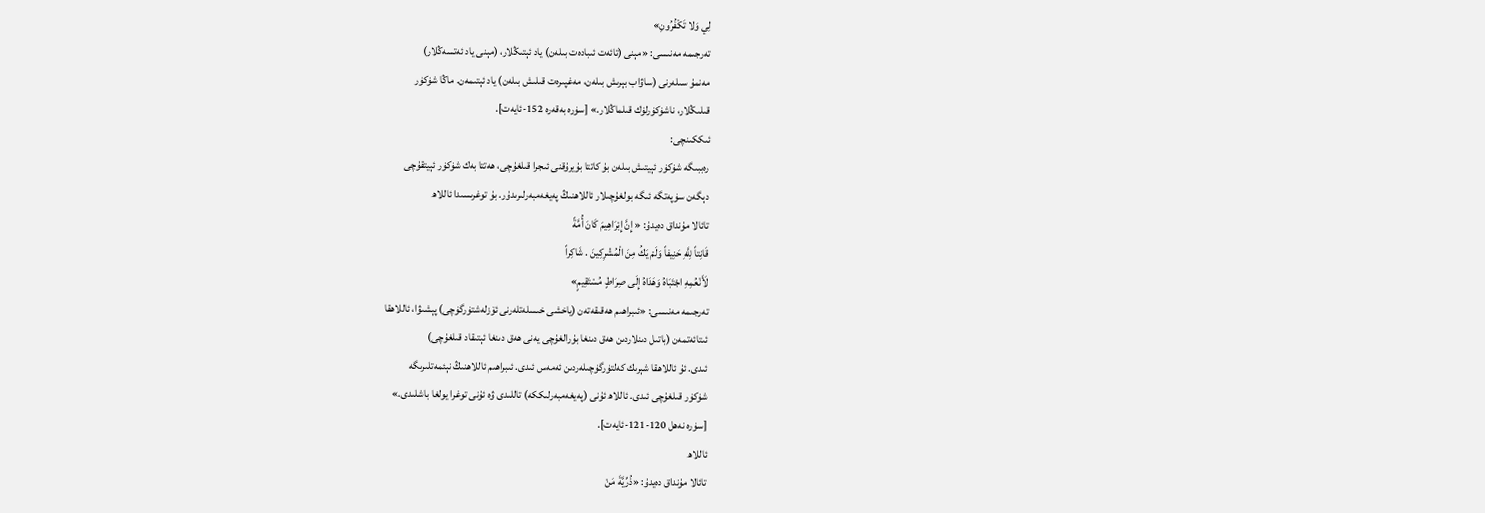لِي وَلا تَكْفُرُونِ»
تەرجىمە مەنىسى: «مېنى (تائەت ئىبادەت بىلەن) ياد ئېتىڭلار، (مېنى ياد ئەتسەڭلار)
مەنمۇ سىلەرنى (ساۋاب بېرىش بىلەن، مەغپىرەت قىلىش بىلەن) ياد ئېتىمەن. ماڭا شۈكۈر
قىلىڭلار، ناشۈكۈرلۈك قىلماڭلار.» [سۈرە بەقەرە 152-ئايەت].
ئىككىنچى:
رەببىگە شۈكۈر ئېيتىش بىلەن بۇ كاتتا بۇيرۇقنى ئىجرا قىلغۇچى، ھەتتا بەك شۈكۈر ئېيتقۇچى
دېگەن سۈپەتگە ئىگە بولغۇچىلار ئاللاھنىڭ پەيغەمبەرلىرىدۇر. بۇ توغرىسىدا ئاللاھ
تائالا مۇنداق دەيدۇ: « إِنَّ إِبْرَاهِيمَ كَانَ أُمَّةً
قَانِتاً لِلَّهِ حَنِيفاً وَلَمْ يَكُ مِنَ الْمُشْرِكِينَ . شَاكِراً
لَأَنْعُمِهِ اجْتَبَاهُ وَهَدَاهُ إِلَى صِرَاطٍ مُسْتَقِيمٍ»
تەرجىمە مەنىسى: «ئىبراھىم ھەقىقەتەن (ياخشى خىسلەتلەرنى ئۆزلەشتۈرگۈچى) پېشىۋا، ئاللاھقا
ئىتائەتمەن (باتىل دىنلاردىن ھەق دىنغا بۇرالغۇچى يەنى ھەق دىنغا ئېتىقاد قىلغۇچى)
ئىدى. ئۇ ئاللاھقا شېرىك كەلتۈرگۈچىلەردىن ئەمەس ئىدى. ئىبراھىم ئاللاھنىڭ نېئمەتلىرىگە
شۈكۈر قىلغۇچى ئىدى. ئاللاھ ئۇنى (پەيغەمبەرلىككە) تاللىدى ۋە ئۇنى توغرا يولغا باشلىدى.»
[سۈرە نەھل 120-121-ئايەت].
ئاللاھ
تائالا مۇنداق دەيدۇ: «ذُرِّيَّةَ مَنْ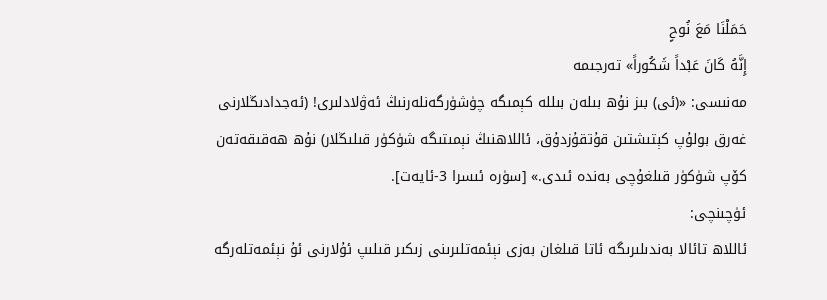حَمَلْنَا مَعَ نُوحٍ
إِنَّهُ كَانَ عَبْداً شَكُوراً» تەرجىمە
مەنىسى: «(ئى) بىز نۇھ بىلەن بىللە كېمىگە چۈشۈرگەنلەرنىڭ ئەۋلادلىرى! (ئەجدادىڭلارنى
غەرق بولۇپ كېتىشتىن قۇتقۇزدۇق، ئاللاھنىڭ نېمىتىگە شۈكۈر قىلىڭلار) نۇھ ھەقىقەتەن
كۆپ شۈكۈر قىلغۇچى بەندە ئىدى.» [سۈرە ئىسرا 3-ئايەت].
ئۈچىنچى:
ئاللاھ تائالا بەندىلىرىگە ئاتا قىلغان بەزى نېئمەتلىرىنى زىكىر قىلىپ ئۇلارنى ئۇ نېئمەتلەرگە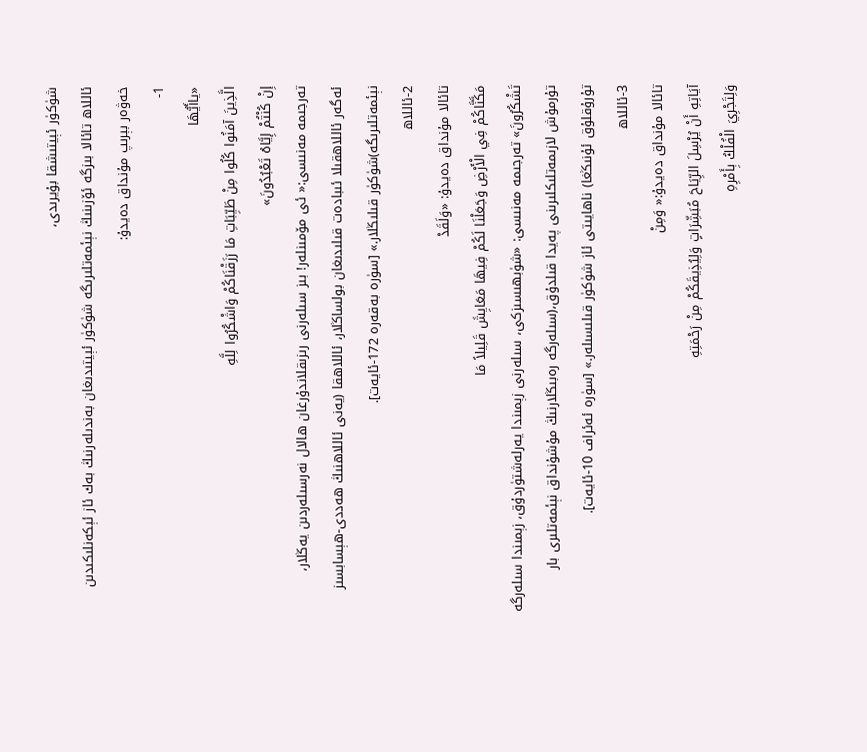شۈكۈر ئېيتىشقا بۇيرىدى،
ئاللاھ تائالا بىزگە ئۆزىنىڭ نېئمەتلىرىگە شۈكۈر ئېيتىدىغان بەندىلەرنىڭ بەك ئاز ئېكەنلىكىدىن
خەۋەر بېرىپ مۇنداق دەيدۇ:
1-
«ياأَيُّهَا
الَّذِينَ آمَنُوا كُلُوا مِنْ طَيِّبَاتِ مَا رَزَقْنَاكُمْ وَاشْكُرُوا لِلَّهِ
إِنْ كُنْتُمْ إِيَّاهُ تَعْبُدُونَ»
تەرجىمە مەنىسى:« ئى مۆمىنلەر! بىز سىلەرنى رىزىقلاندۇرغان ھالال نەرسىلەردىن يەڭلار،
ئەگەر ئاللاھقىلا ئىبادەت قىلىدىغان بولساڭلار، ئاللاھقا (يەنى ئاللاھنىڭ ھەددى-ھېسابسىز
نېئمەتلىرىگە)شۈكۈر قىلىڭلار.» [سۈرە بەقەرە 172-ئايەت].
2-ئاللاھ
تائالا مۇنداق دەيدۇ: «وَلَقَدْ
مَكَّنَّاكُمْ فِي الْأَرْضِ وَجَعَلْنَا لَكُمْ فِيهَا مَعَايِشَ قَلِيلاً مَا
تَشْكُرُونَ» تەرجىمە مەنىسى: «شۈبھىسىزكى، سىلەرنى زېمىندا يەرلەشتۈردۇق، زېمىندا سىلەرگە
تۇرمۇش لازىمەتلىكلىرىنى پەيدا قىلدۇق،(سىلەرگە رەبىڭلارنىڭ مۇشۇنداق نېئمەتلىرى بار
تۇرۇقلۇق ئۇنىڭغا) ناھايىتى ئاز شۈكۈر قىلىسىلەر.» [سۈرە ئەئراف 10-ئايەت].
3-ئاللاھ
تائالا مۇنداق دەيدۇ:« وَمِنْ
آيَاتِهِ أَنْ يُرْسِلَ الرِّيَاحَ مُبَشِّرَاتٍ وَلِيُذِيقَكُمْ مِنْ رَحْمَتِهِ
وَلِتَجْرِيَ الْفُلْكُ بِأَمْرِهِ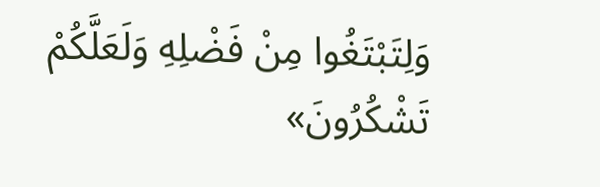وَلِتَبْتَغُوا مِنْ فَضْلِهِ وَلَعَلَّكُمْ
تَشْكُرُونَ»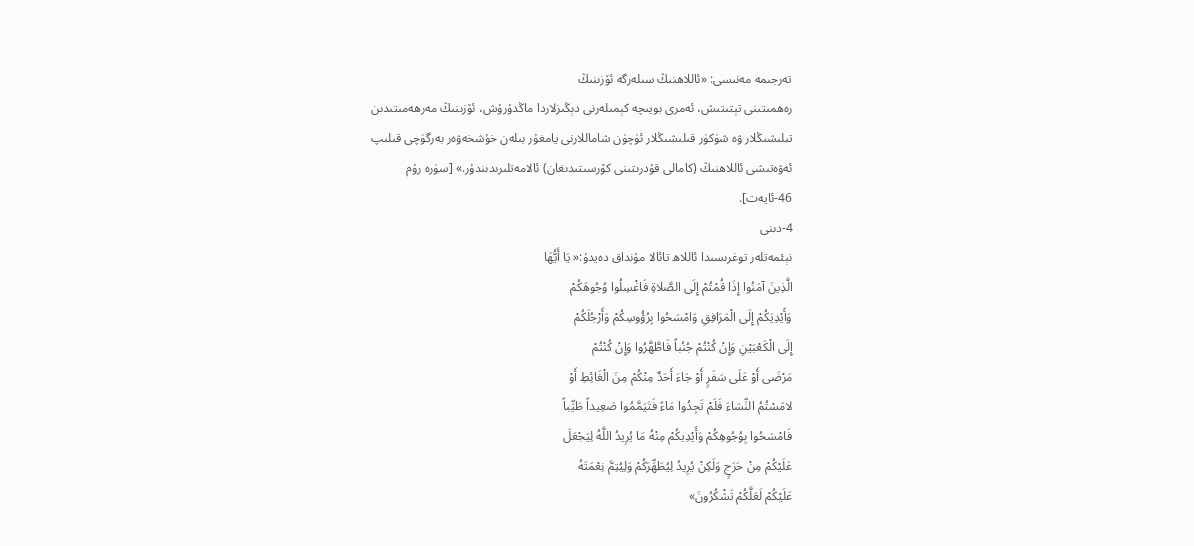تەرجىمە مەنىسى: «ئاللاھنىڭ سىلەرگە ئۆزىنىڭ
رەھمىتىنى تېتىتىش، ئەمرى بويىچە كېمىلەرنى دېڭىزلاردا ماڭدۇرۇش، ئۆزىنىڭ مەرھەمىتىدىن
تىلىشىڭلار ۋە شۈكۈر قىلىشىڭلار ئۈچۈن شاماللارنى يامغۇر بىلەن خۇشخەۋەر بەرگۈچى قىلىپ
ئەۋەتىشى ئاللاھنىڭ (كامالى قۇدرىتىنى كۆرسىتىدىغان) ئالامەتلىرىدىندۇر.» [سۈرە رۇم
46-ئايەت].
4-دىنى
نېئمەتلەر توغرىسىدا ئاللاھ تائالا مۇنداق دەيدۇ:« يَا أَيُّهَا
الَّذِينَ آمَنُوا إِذَا قُمْتُمْ إِلَى الصَّلاةِ فَاغْسِلُوا وُجُوهَكُمْ
وَأَيْدِيَكُمْ إِلَى الْمَرَافِقِ وَامْسَحُوا بِرُؤُوسِكُمْ وَأَرْجُلَكُمْ
إِلَى الْكَعْبَيْنِ وَإِنْ كُنْتُمْ جُنُباً فَاطَّهَّرُوا وَإِنْ كُنْتُمْ
مَرْضَى أَوْ عَلَى سَفَرٍ أَوْ جَاءَ أَحَدٌ مِنْكُمْ مِنَ الْغَائِطِ أَوْ
لامَسْتُمُ النِّسَاءَ فَلَمْ تَجِدُوا مَاءً فَتَيَمَّمُوا صَعِيداً طَيِّباً
فَامْسَحُوا بِوُجُوهِكُمْ وَأَيْدِيكُمْ مِنْهُ مَا يُرِيدُ اللَّهُ لِيَجْعَلَ
عَلَيْكُمْ مِنْ حَرَجٍ وَلَكِنْ يُرِيدُ لِيُطَهِّرَكُمْ وَلِيُتِمَّ نِعْمَتَهُ
عَلَيْكُمْ لَعَلَّكُمْ تَشْكُرُونَ»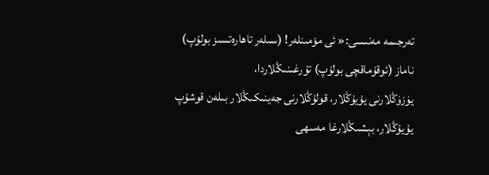تەرجىمە مەنىسى:« ئى مۆمىنلەر! (سىلەر تاھارەتسىز بولۇپ) ناماز (ئوقۇماقچى بولۇپ) تۇرغىنىڭلاردا،
يۈزۈڭلارنى يۇيۇڭلار، قولۇڭلارنى جەينىكىڭلار بىلەن قوشۇپ يۇيۇڭلار، بېشىڭلارغا مەسھى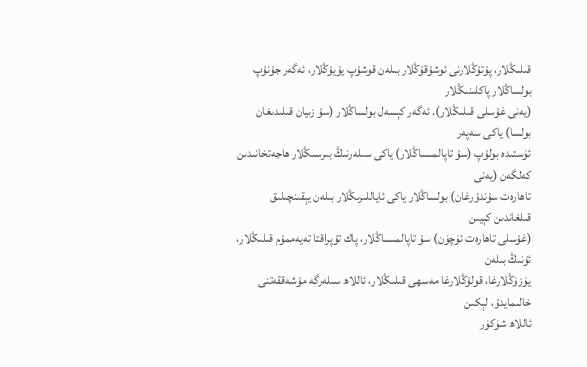قىلىڭلار، پۇتۇڭلارنى ئوشۇقۇڭلار بىلەن قوشۇپ يۇيۇڭلار، ئەگەر جۇنۇپ بولساڭلار پاكلىنىڭلار
(يەنى غۇسلى قىلىڭلار). ئەگەر كېسەل بولساڭلار (سۇ زىيان قىلىدىغان بولسا) ياكى سەپەر
ئۈستىدە بولۇپ (سۇ تاپالمىساڭلار) ياكى سىلەرنىڭ بىرسىڭلار ھاجەتخانىدىن كەلگەن (يەنى
تاھارەت سۇندۇرغان) بولساڭلار ياكى ئاياللىرىڭلار بىلەن يېقىنچىلىق قىلغاندىن كېيىن
(غۇسلى تاھارەت ئۈچۈن) سۇ تاپالمىساڭلار، پاك تۇپراقتا تەيەممۇم قىلىڭلار، ئۇنىڭ بىلەن
يۈزۈڭلارغا، قولۇڭلارغا مەسھى قىلىڭلار، ئاللاھ سىلەرگە مۇشەققەتنى خالىمايدۇ، لېكىن
ئاللاھ شۈكۈر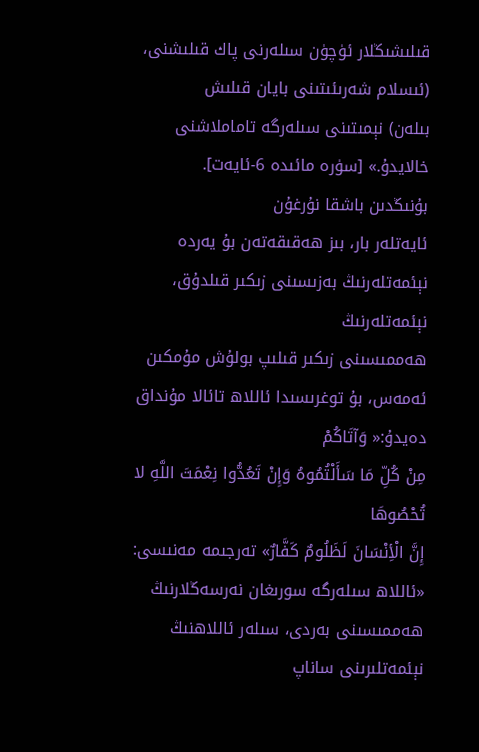قىلىشىڭلار ئۈچۈن سىلەرنى پاك قىلىشنى، (ئىسلام شەرىئىتىنى بايان قىلىش
بىلەن) نېمىتىنى سىلەرگە تاماملاشنى خالايدۇ.» [سۈرە مائىدە 6-ئايەت].
بۇنىڭدىن باشقا نۇرغۇن
ئايەتلەر بار، بىز ھەقىقەتەن بۇ يەردە نېئمەتلەرنىڭ بەزىسىنى زىكىر قىلدۇق، نېئمەتلەرنىڭ
ھەممىسىنى زىكىر قىلىپ بولۇش مۇمكىن ئەمەس، بۇ توغرىسىدا ئاللاھ تائالا مۇنداق دەيدۇ:« وَآتَاكُمْ
مِنْ كُلِّ مَا سَأَلْتُمُوهُ وَإِنْ تَعُدُّوا نِعْمَتَ اللَّهِ لا تُحْصُوهَا
إِنَّ الْأِنْسَانَ لَظَلُومٌ كَفَّارٌ» تەرجىمە مەنىسى: «ئاللاھ سىلەرگە سورىغان نەرسەڭلارنىڭ
ھەممىسىنى بەردى، سىلەر ئاللاھنىڭ نېئمەتلىرىنى ساناپ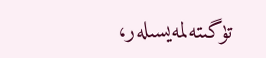تۈگىتەلمەيسىلەر،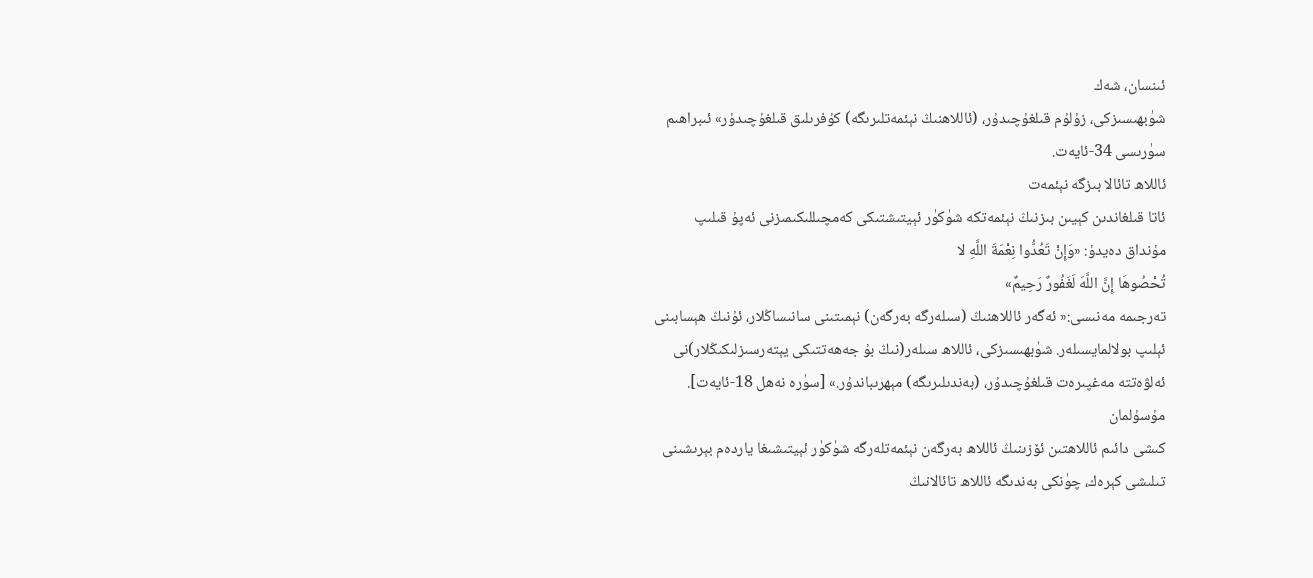ئىنسان، شەك
شۈبھىسىزكى، زۇلۇم قىلغۇچىدۇر، (ئاللاھنىڭ نېئمەتلىرىگە) كۇفرىلىق قىلغۇچىدۇر» ئىبراھىم
سۈرىسى 34-ئايەت.
ئاللاھ تائالا بىزگە نېئمەت
ئاتا قىلغاندىن كېيىن بىزنىڭ نېئمەتكە شۈكۈر ئېيتىشتىكى كەمچىللىكىمىزنى ئەپۇ قىلىپ
مۇنداق دەيدۇ: «وَإِنْ تَعُدُّوا نِعْمَةَ اللَّهِ لا
تُحْصُوهَا إِنَّ اللَّهَ لَغَفُورٌ رَحِيمٌ»
تەرجىمە مەنىسى:« ئەگەر ئاللاھنىڭ (سىلەرگە بەرگەن) نېمىتىنى سانىساڭلار، ئۇنىڭ ھېسابىنى
ئېلىپ بولالمايسىلەر. شۈبھىسىزكى، ئاللاھ سىلەر(نىڭ بۇ جەھەتتىكى يېتەرسىزلىكىڭلار)نى
ئەلۋەتتە مەغپىرەت قىلغۇچىدۇر، (بەندىلىرىگە) مېھرىباندۇر.» [سۈرە نەھل 18-ئايەت].
مۇسۇلمان
كىشى دائىم ئاللاھتىن ئۆزىنىڭ ئاللاھ بەرگەن نېئمەتلەرگە شۈكۈر ئېيتىشىغا ياردەم بېرىشىنى
تىلىشى كېرەك، چۈنكى بەندىگە ئاللاھ تائالانىڭ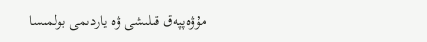مۇۋەپپەق قىلىشى ۋە ياردىمى بولمىسا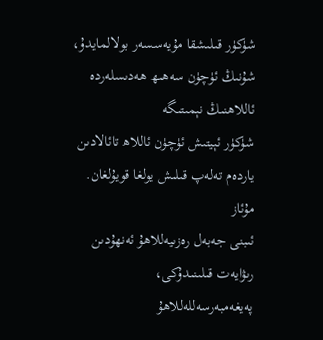شۈكۈر قىلىشقا مۇيەسسەر بولالمايدۇ، شۇنىڭ ئۈچۈن سەھىھ ھەدىسلەردە ئاللاھنىڭ نېمىتىگە
شۈكۈر ئېيتىش ئۈچۈن ئاللاھ تائالادىن ياردەم تەلەپ قىلىش يولغا قويۇلغان.
مۇئاز
ئىبنى جەبەل رەزىيەللاھۇ ئەنھۇدىن رىۋايەت قىلىنىدۇكى، پەيغەمبەرسەللەللاھۇ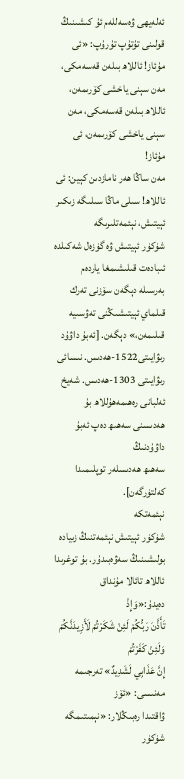ئەلەيھى ۋەسەللەم ئۇ كىشىنىڭ قولىنى تۇتۇپ تۇرۇپ: «ئى مۇئاز! ئاللاھ بىلەن قەسەمكى،
مەن سېنى ياخشى كۆرىمەن، ئاللاھ بىلەن قەسەمكى، مەن سېنى ياخشى كۆرىمەن، ئى مۇئاز!
مەن ساڭا ھەر نامازدىن كېين: ئى ئاللاھ! سىلى ماڭا سىلىگە زىكىر ئېيتىش، نېئمەتلىرىگە
شۈكۈر ئېيتىش ۋە گۈزەل شەكىلدە ئىبادەت قىلىشىمغا ياردەم بەرسىلە دېگەن سۆزنى تەرك
قىلماي ئېيتىشىڭنى تەۋسىيە قىلىمەن،» دېگەن. [ئەبۇ داۋۇد رىۋايىتى1522-ھەدىس. نىسائى
رىۋايىتى 1303-ھەدىس. شەيخ ئەلبانى رەھىمەھۇللاھ بۇ ھەدىسنى سەھىھ دەپ ئەبۇ داۋۇدنىڭ
سەھىھ ھەدىسلەر توپلىمىدا كەلتۈرگەن].
نېئمەتكە
شۈكۈر ئېيتىش نېئمەتنىڭ زىيادە بولىشىنىڭ سەۋەبىدۇر. بۇ توغرىدا ئاللاھ تائالا مۇنداق
دەيدۇ:«وَإِذْ
تَأَذَّنَ رَبُّكُمْ لَئِنْ شَكَرْتُمْ لَأَزِيدَنَّكُمْ وَلَئِنْ كَفَرْتُمْ
إِنَّ عَذَابِي لَشَدِيدٌ» تەرجىمە مەنىسى: «ئۆز
ۋاقتىدا رەبىڭلار: «نېمىتىمگە شۈكۈر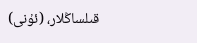قىلساڭلار، (ئۇنى)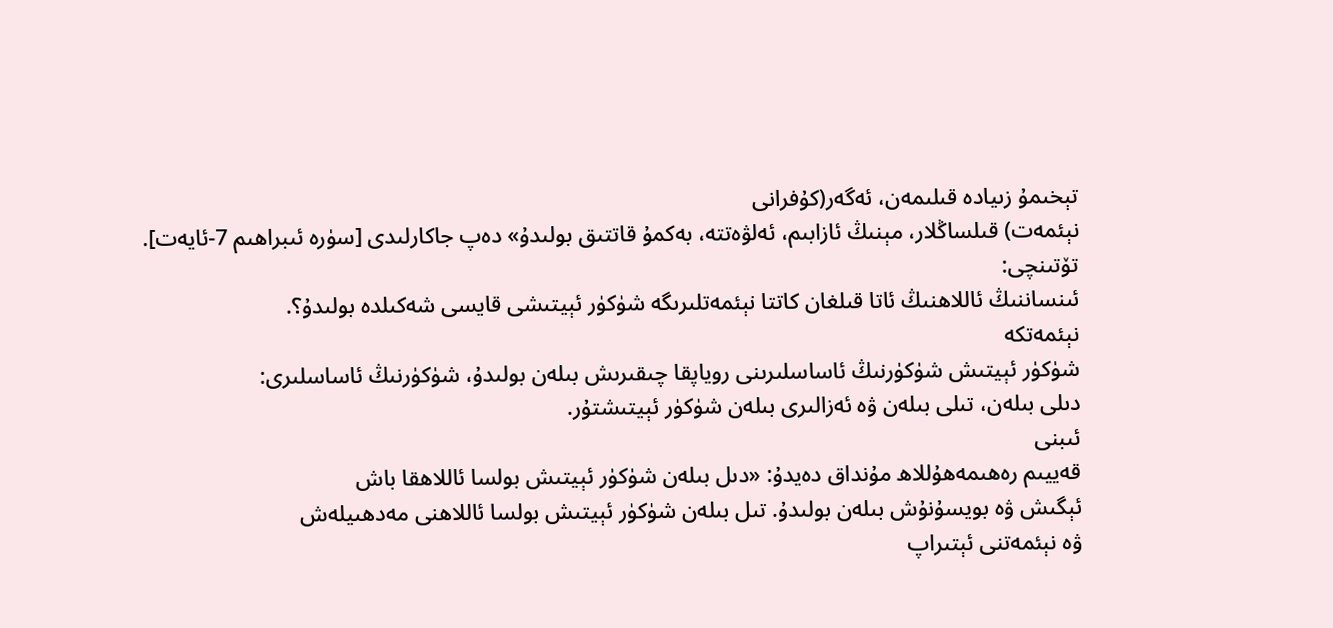تېخىمۇ زىيادە قىلىمەن، ئەگەر(كۇفرانى
نېئمەت) قىلساڭلار، مېنىڭ ئازابىم، ئەلۋەتتە، بەكمۇ قاتتىق بولىدۇ» دەپ جاكارلىدى [سۈرە ئىبراھىم 7-ئايەت].
تۆتىنچى:
ئىنساننىڭ ئاللاھنىڭ ئاتا قىلغان كاتتا نېئمەتلىرىگە شۈكۈر ئېيتىشى قايسى شەكىلدە بولىدۇ؟.
نېئمەتكە
شۈكۈر ئېيتىش شۈكۈرنىڭ ئاساسلىرىنى روياپقا چىقىرىش بىلەن بولىدۇ، شۈكۈرنىڭ ئاساسلىرى:
دىلى بىلەن، تىلى بىلەن ۋە ئەزالىرى بىلەن شۈكۈر ئېيتىشتۇر.
ئىبنى
قەييىم رەھىمەھۇللاھ مۇنداق دەيدۇ: «دىل بىلەن شۈكۈر ئېيتىش بولسا ئاللاھقا باش
ئېگىش ۋە بويسۇنۇش بىلەن بولىدۇ. تىل بىلەن شۈكۈر ئېيتىش بولسا ئاللاھنى مەدھىيلەش
ۋە نېئمەتنى ئېتىراپ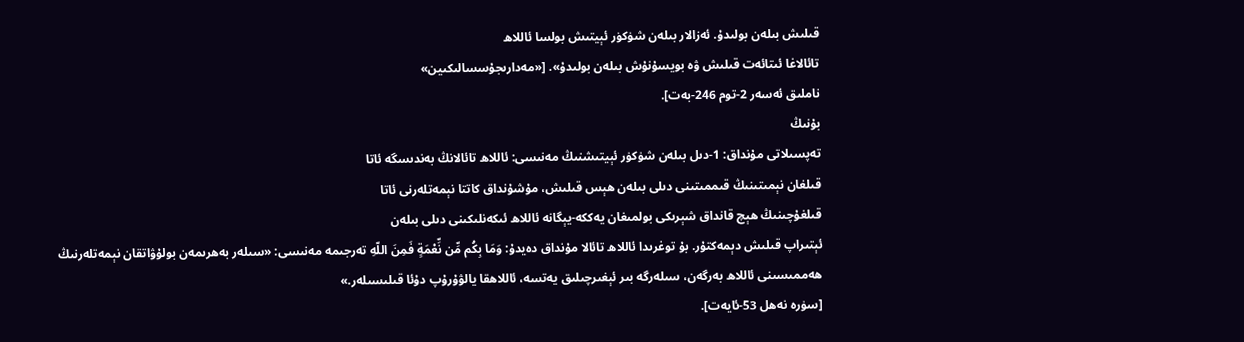قىلىش بىلەن بولىدۇ. ئەزالار بىلەن شۈكۈر ئېيتىش بولسا ئاللاھ
تائالاغا ئىتائەت قىلىش ۋە بويسۇنۇش بىلەن بولىدۇ». [«مەدارىجۇسسالىكىين»
ناملىق ئەسەر 2-توم 246-بەت].
بۇنىڭ
تەپسىلاتى مۇنداق: 1-دىل بىلەن شۈكۈر ئېيتىشنىڭ مەنىسى: ئاللاھ تائالانڭ بەندىسگە ئاتا
قىلغان نېمىتىنىڭ قىممىتىنى دىلى بىلەن ھېس قىلىش، مۇشۇنداق كاتتا نېمەتلەرنى ئاتا
قىلغۇچىنىڭ ھېچ قانداق شېرىكى بولمىغان يەككە-يېگانە ئاللاھ ئىكەنلىكىنى دىلى بىلەن
ئېتىراپ قىلىش دېمەكتۇر. بۇ توغرىدا ئاللاھ تائالا مۇنداق دەيدۇ: وَمَا بِكُم مِّن نِّعْمَةٍ فَمِنَ اللّهِ تەرجىمە مەنىسى: «سىلەر بەھرىمەن بولۇۋاتقان نېمەتلەرنىڭ
ھەممىسىنى ئاللاھ بەرگەن، سىلەرگە بىر ئېغىرچىلىق يەتسە، ئاللاھقا يالۋۇرۇپ دۇئا قىلىسىلەر.»
[سۈرە نەھل 53-ئايەت].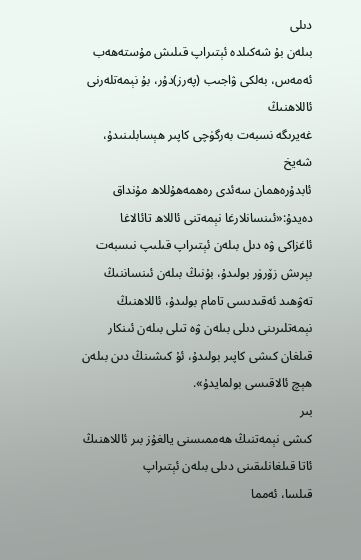دىلى
بىلەن بۇ شەكىلدە ئېتىراپ قىلىش مۇستەھەب ئەمەس، بەلكى ۋاجىب (پەرز)دۇر، بۇ نېمەتلەرنى ئاللاھنىڭ
غەيرىگە نسبەت بەرگۈچى كاپىر ھېسابلىنىدۇ،
شەيخ
ئابدۇرەھمان سەئدى رەھمەھۇللاھ مۇنداق دەيدۇ:«ئىنسانلارغا نېمەتنى ئاللاھ تائالاغا
ئاغزاكى ۋە دىل بىلەن ئېتىراپ قىلىپ نىسبەت بېرىش زۆرۈر بولىدۇ، بۇنىڭ بىلەن ئىنساننىڭ
تەۋھىد ئەقىدىسى تامام بولىدۇ، ئاللاھنىڭ نېمەتلىرىنى دىلى بىلەن ۋە تىلى بىلەن ئىنكار
قىلغان كىشى كاپىر بولىدۇ، ئۇ كىشىنڭ دىن بىلەن ھېچ ئالاقىسى بولمايدۇ».
بىر
كىشى نېمەتنىڭ ھەممىسنى يالغۇز بىر ئاللاھنىڭ ئاتا قىلغانلىقىنى دىلى بىلەن ئېتىراپ
قىلسا، ئەمما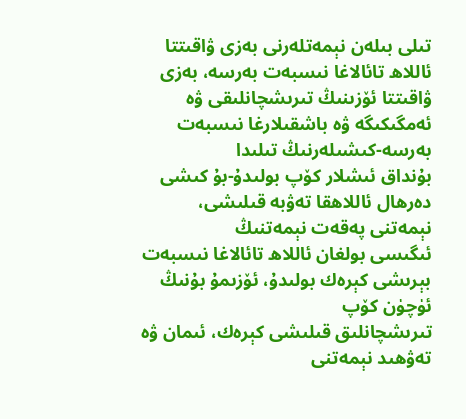تىلى بىلەن نېمەتلەرنى بەزى ۋاقىتتا ئاللاھ تائالاغا نىسبەت بەرسە، بەزى
ۋاقىتتا ئۆزىنىڭ تىرىشچانلىقى ۋە ئەمگىكىگە ۋە باشقىلارغا نىسبەت بەرسە-كىشىلەرنىڭ تىلىدا
بۇنداق ئىشلار كۆپ بولىدۇ-بۇ كىشى دەرھال ئاللاھقا تەۋبە قىلىشى، نېمەتنى پەقەت نېمەتنىڭ
ئىگىسى بولغان ئاللاھ تائالاغا نىسبەت بېرىشى كېرەك بولىدۇ، ئۆزىمۇ بۇنىڭ ئۈچۈن كۆپ
تىرىشچانلىق قىلىشى كېرەك، ئىمان ۋە تەۋھىد نېمەتنى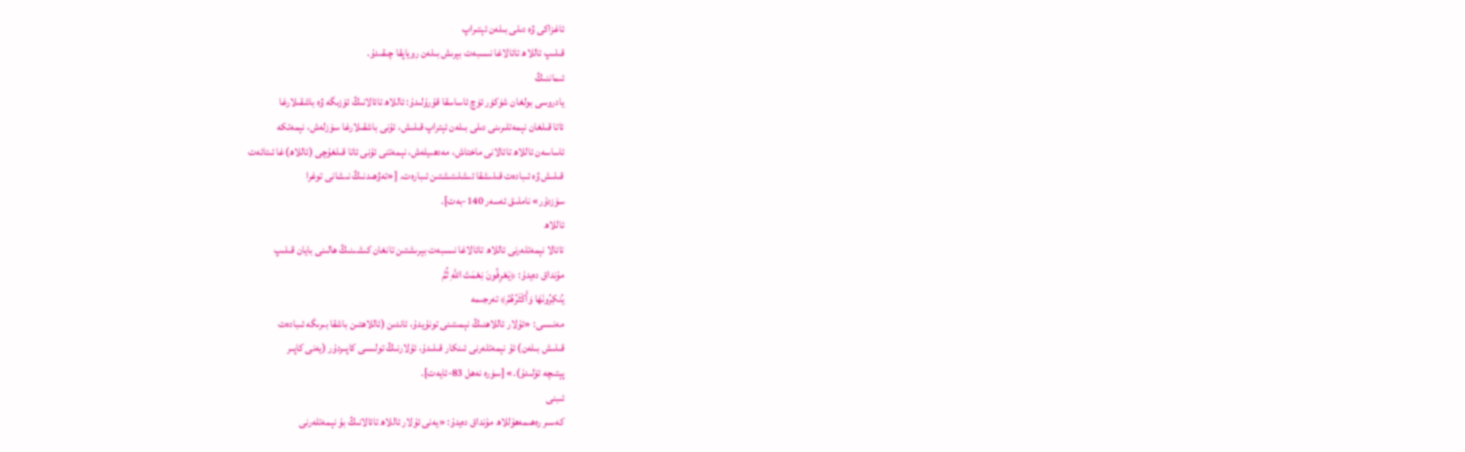ئاغزاكى ۋە دىلى بىلەن ئېتىراپ
قىلىپ ئاللاھ تائالاغا نىسبەت بېرىش بىلەن روياپقا چىقىدۇ.
ئىماننىڭ
يادروسى بولغان شۈكۈر ئۈچ ئاساسقا قۇرۇلىدۇ: ئاللاھ تائالانىڭ ئۆزىگە ۋە باشقىلارغا
ئاتا قىلغان نېمەتلىرىنى دىلى بىلەن ئېتراپ قىلىش، ئۇنى باشقىلارغا سۆزلەش، نېمەتكە
ئاساسەن ئاللاھ تائالانى ماختاش، مەدھىيلەش، نېمەتنى ئۇنى ئاتا قىلغۇچى (ئاللاھ)غا ئىتائەت
قىلىش ۋە ئىبادەت قىلىشقا ئىشلىتىشتىن ئىبارەت. [«تەۋھىدنىڭ نىشانى توغرا
سۆزدۇر» ناملىق ئەسەر 140-بەت].
ئاللاھ
تائالا نېمەتلەرنى ئاللاھ تائالاغا نىسبەت بېرىشتىن تانغان كىشىنىڭ ھالىنى بايان قىلىپ
مۇنداق دەيدۇ: ﴿يَعْرِفُونَ نِعْمَتَ اللّهِ ثُمَّ
يُنكِرُونَهَا وَأَكْثَرُهُمُ﴾ تەرجىمە
مەنىسى: «ئۇلار ئاللاھنىڭ نېمىتىنى تونۇيدۇ، ئاندىن (ئاللاھتىن باشقا بىرىگە ئىبادەت
قىلىش بىلەن) ئۇ نېمەتلەرنى ئىنكار قىلىدۇ، ئۇلارنىڭ تولىسى كاپىردۇر (يەنى كاپىر
پېتىچە ئۆلىدۇ).» [سۈرە نەھل 83-ئايەت].
ئىبنى
كەسىر رەھىمەھۇللاھ مۇنداق دەيدۇ: «يەنى ئۇلار ئاللاھ تائالانىڭ بۇ نېمەتلەرنى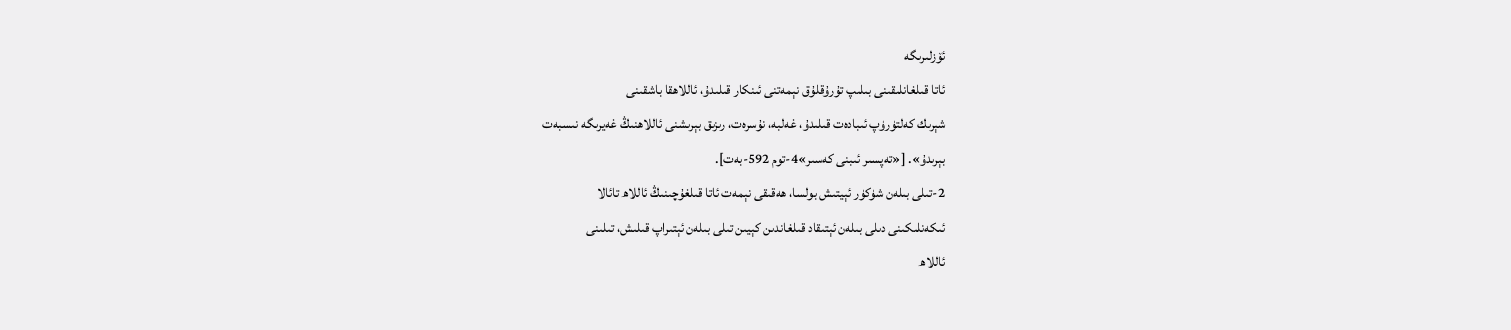ئۆزلىرىگە
ئاتا قىلغانلىقىنى بىلىپ تۇرۇقلۇق نېمەتنى ئىنكار قىلىدۇ، ئاللاھقا باشقىنى
شېرىك كەلتۈرۈپ ئىبادەت قىلىدۇ، غەلبە، نۇسرەت، رىزىق بېرىشنى ئاللاھنىڭ غەيرىگە نىسبەت
بېرىدۇ». [«تەپسىر ئىبنى كەسىر»4-توم 592-بەت].
2-تىلى بىلەن شۈكۈر ئېيتىش بولسا، ھەقىقى نېمەت ئاتا قىلغۇچىنىڭ ئاللاھ تائالا
ئىكەنلىكىنى دىلى بىلەن ئېتىقاد قىلغاندىن كېيىن تىلى بىلەن ئېتىراپ قىلىش، تىلىنى
ئاللاھ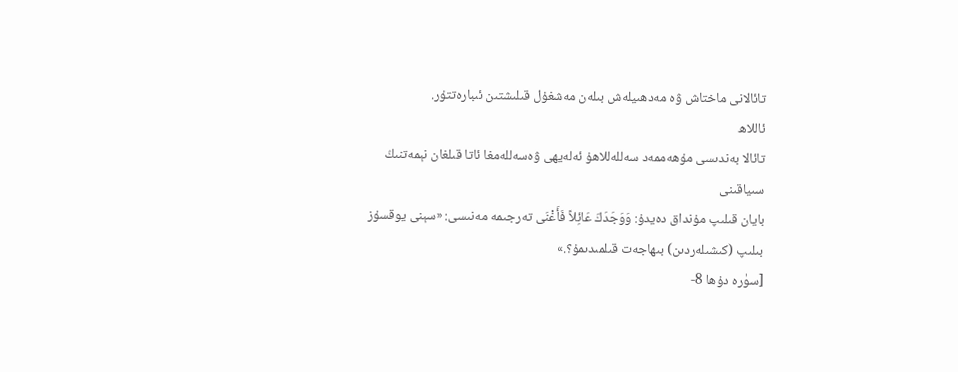تائالانى ماختاش ۋە مەدھىيلەش بىلەن مەشغۇل قىلىشتىن ئىبارەتتۇر.
ئاللاھ
تائالا بەندىسى مۇھەممەد سەللەللاھۇ ئەلەيھى ۋەسەللەمغا ئاتا قىلغان نېمەتنىڭ سىياقىنى
بايان قىلىپ مۇنداق دەيدۇ: وَوَجَدَكَ عَائِلاً فَأَغْنَى تەرجىمە مەنىسى: «سېنى يوقسۇز
بىلىپ (كىشىلەردىن) بىھاجەت قىلمىدىمۇ؟.»
[سۈرە دۇھا 8-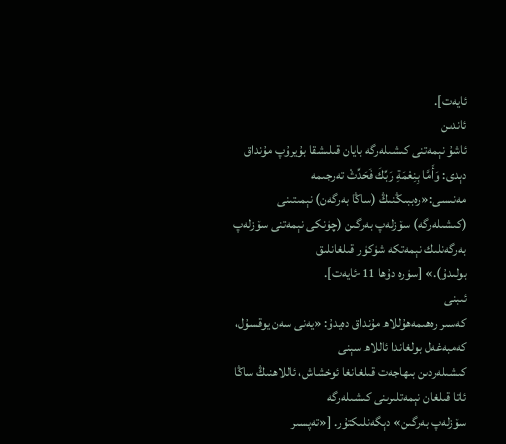ئايەت].
ئاندىن
ئاشۇ نېمەتنى كىشىلەرگە بايان قىلىشقا بۇيرۇپ مۇنداق دېدى: وَأَمَّا بِنِعْمَةِ رَبِّكَ فَحَدِّثْ تەرجىمە مەنىسى:«رەببىڭنىڭ (ساڭا بەرگەن) نېمىتىنى
(كىشىلەرگە) سۆزلەپ بەرگىن (چۈنكى نېمەتنى سۆزلەپ بەرگەنلىك نېمەتكە شۈكۈر قىلغانلىق
بولىدۇ).» [سۈرە دۇھا 11-ئايەت].
ئىبنى
كەسىر رەھىمەھۇللاھ مۇنداق دەيدۇ: «يەنى سەن يوقسۇل، كەمبەغەل بولغاندا ئاللاھ سېنى
كىشىلەردىن بىھاجەت قىلغانغا ئوخشاش، ئاللاھنىڭ ساڭا ئاتا قىلغان نېمەتلىرىنى كىشىلەرگە
سۆزلەپ بەرگىن» دېگەنلىكتۇر. [«تەپسىر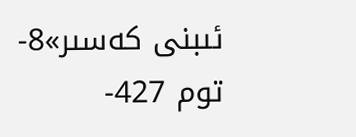ئىبنى كەسىر»8-توم 427-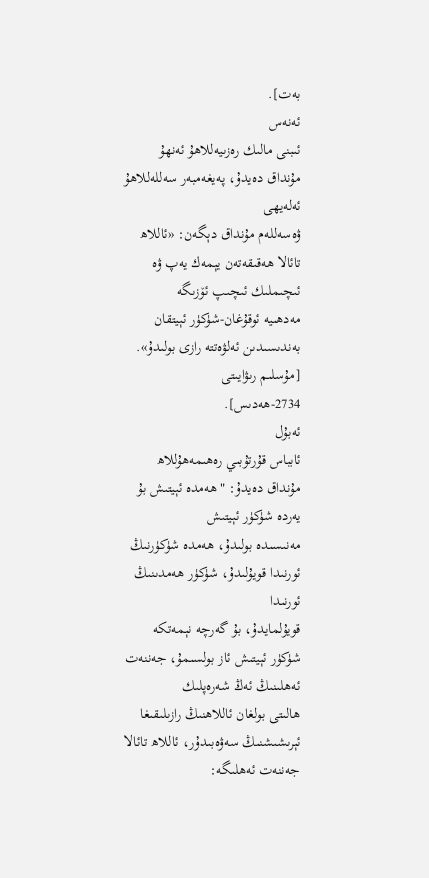بەت].
ئەنەس
ئىبنى مالىك رەزىيەللاھۇ ئەنھۇ مۇنداق دەيدۇ، پەيغەمبەر سەللەللاھۇ ئەلەيھى
ۋەسەللەم مۇنداق دېگەن: «ئاللاھ تائالا ھەقىقەتەن يېمەك يەپ ۋە ئىچىملىك ئىچىپ ئۆزىگە
مەدھىيە ئوقۇغان-شۈكۈر ئېيتقان بەندىسىدىن ئەلۋەتتە رازى بولىدۇ». [مۇسلىم رىۋايىتى
2734-ھەدىس].
ئەبۇل
ئابباس قۇرتۇبىي رەھىمەھۇللاھ مۇنداق دەيدۇ: "ھەمدە ئېيتىش بۇ يەردە شۈكۈر ئېيتىش
مەنىسىدە بولىدۇ، ھەمدە شۈكۈرنىڭ ئورنىدا قويۇلىدۇ، شۈكۈر ھەمدىنىڭ ئورنىدا
قويۇلمايدۇ، بۇ گەرچە نېمەتكە شۈكۈر ئېيتىش ئاز بولسىمۇ، جەننەت ئەھلىنىڭ ئەڭ شەرەپلىك
ھالىتى بولغان ئاللاھنىڭ رازىلىقىغا ئېرىشىشنىڭ سەۋەبىدۇر، ئاللاھ تائالا جەننەت ئەھلىگە: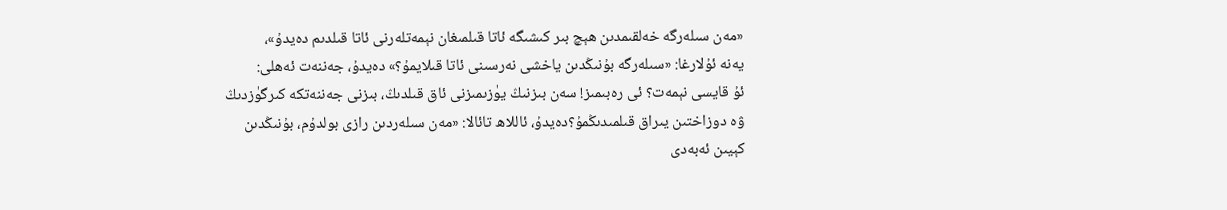«مەن سىلەرگە خەلقىمدىن ھېچ بىر كىشىگە ئاتا قىلمىغان نېمەتلەرنى ئاتا قىلدىم دەيدۇ»،
يەنە ئۇلارغا: «سىلەرگە بۇنىڭدىن ياخشى نەرسىنى ئاتا قىلايمۇ؟» دەيدۇ، جەننەت ئەھلى:
ئۇ قايسى نېمەت؟ ئى رەبىمىز! سەن بىزنىڭ يۈزىمىزنى ئاق قىلدىڭ، بىزنى جەننەتكە كىرگۈزدىڭ
ۋە دوزاختىن يىراق قىلمىدىڭمۇ؟دەيدۇ، ئاللاھ تائالا: «مەن سىلەردىن رازى بولدۇم، بۇنىڭدىن
كېيىن ئەبەدى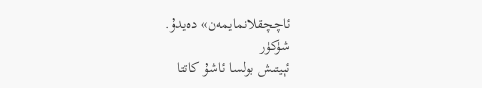ئاچچقلانمايمەن» دەيدۇ.
شۈكۈر
ئېيتىش بولسا ئاشۇ كاتتا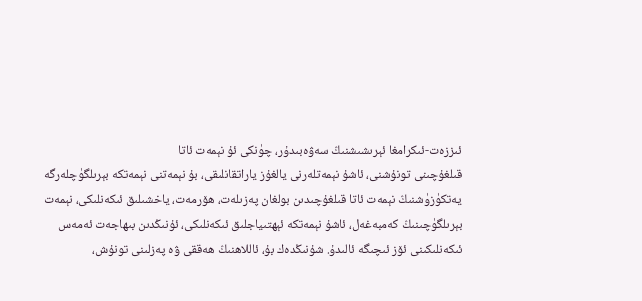ئىززەت-ئىكرامغا ئېرىشىشنىڭ سەۋەبىدۇر، چۈنكى ئۇ نېمەت ئاتا
قىلغۇچىنى تونۇشنى، ئاشۇ نېمەتلەرنى يالغۇز ياراتقانلىقى، بۇ نېمەتنى نېمەتكە بېرىلگۈچلەرگە
يەتكۈزۈشنىڭ نېمەت ئاتا قىلغۇچىدىن بولغان پەزىلەت، ھۆرمەت، ياخشىلىق ئىكەنلىكى، نېمەت
بېرىلگۈچىنىڭ كەمبەغەل، ئاشۇ نېمەتكە ئېھتىياجلىق ئىكەنلىكى، ئۇنىڭدىن بىھاجەت ئەمەس
ئىكەنلىكىنى ئۆز ئىچىگە ئالىدۇ. شۇنىڭدەك بۇ، ئاللاھنىڭ ھەققى ۋە پەزلىنى تونۇش،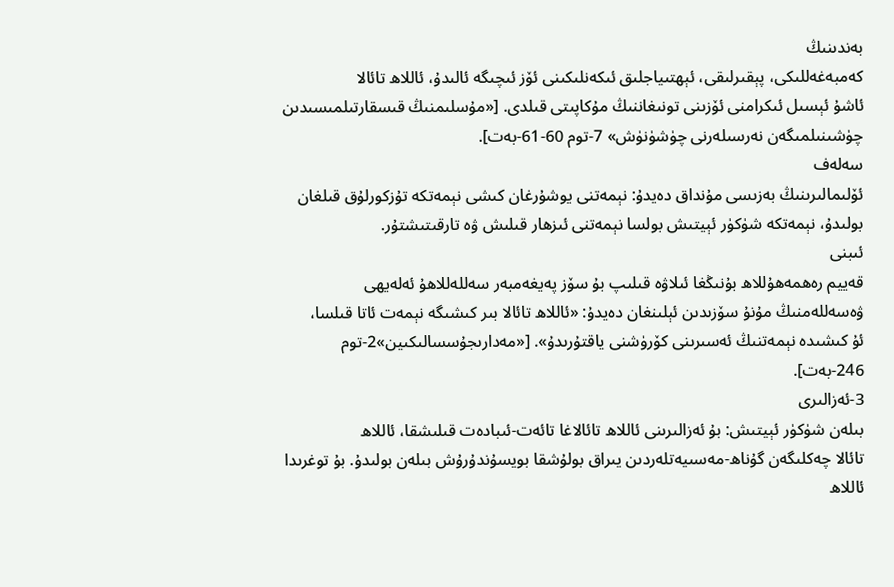بەندىنىڭ
كەمبەغەللىكى، پېقىرلىقى، ئېھتىياجلىق ئىكەنلىكىنى ئۆز ئىچىگە ئالىدۇ، ئاللاھ تائالا
ئاشۇ ئېسىل ئىكرامنى ئۆزىنى تونىغاننىڭ مۇكاپىتى قىلدى. [«مۇسلىمنىڭ قىسقارتىلمىسىدىن
چۈشىنىلمىگەن نەرسىلەرنى چۈشۈنۈش» 7-توم 60-61-بەت].
سەلەف
ئۆلىمالىرىنىڭ بەزىسى مۇنداق دەيدۇ: نېمەتنى يوشۇرغان كىشى نېمەتكە تۇزكورلۇق قىلغان
بولىدۇ، نېمەتكە شۈكۈر ئېيتىش بولسا نېمەتنى ئىزھار قىلىش ۋە تارقىتىشتۇر.
ئىبنى
قەييم رەھمەھۇللاھ بۇنىڭغا ئىلاۋە قىلىپ بۇ سۆز پەيغەمبەر سەللەللاھۇ ئەلەيھى
ۋەسەللەمنىڭ مۇنۇ سۆزىدىن ئېلىنغان دەيدۇ: «ئاللاھ تائالا بىر كىشىگە نېمەت ئاتا قىلسا،
ئۇ كىشىدە نېمەتنىڭ ئەسىرىنى كۆرۈشنى ياقتۇرىدۇ». [«مەدارىجۇسسالىكىين»2-توم
246-بەت].
3-ئەزالىرى
بىلەن شۈكۈر ئېيتىش: بۇ ئەزالىرىنى ئاللاھ تائالاغا تائەت-ئىبادەت قىلىشقا، ئاللاھ
تائالا چەكلىگەن گۇناھ-مەسىيەتلەردىن يىراق بولۇشقا بويسۇندۇرۇش بىلەن بولىدۇ. بۇ توغرىدا
ئاللاھ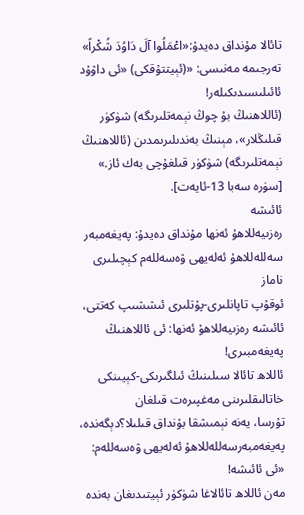تائالا مۇنداق دەيدۇ:«اعْمَلُوا آلَ دَاوُدَ شُكْراً» تەرجىمە مەنىسى: «(ئېيتتۇقكى) «ئى داۋۇد ئائىلىسىدىكىلەر!
(ئاللاھنىڭ بۇ چوڭ نېمەتلىرىگە) شۈكۈر قىلىڭلار»، مېنىڭ بەندىلىرىمدىن (ئاللاھنىڭ
نېمەتلىرىگە) شۈكۈر قىلغۇچى بەك ئاز.» [سۈرە سەبا 13-ئايەت].
ئائىشە
رەزىيەللاھۇ ئەنھا مۇنداق دەيدۇ: پەيغەمبەر سەللەللاھۇ ئەلەيھى ۋەسەللەم كېچىلىرى ناماز
ئوقۇپ تاپانلىرى-پۇتلىرى ئىششىپ كەتتى، ئائىشە رەزىيەللاھۇ ئەنھا: ئى ئاللاھنىڭ پەيغەمبىرى!
ئاللاھ تائالا سىلىنىڭ ئىلگىرىكى-كېيىنكى خاتالىقلىرىنى مەغپىرەت قىلغان
تۇرسا، يەنە نېمىشقا بۇنداق قىلىلا؟دېگەندە، پەيغەمبەرسەللەللاھۇ ئەلەيھى ۋەسەللەم: «ئى ئائىشە!
مەن ئاللاھ تائالاغا شۈكۈر ئېيتىدىغان بەندە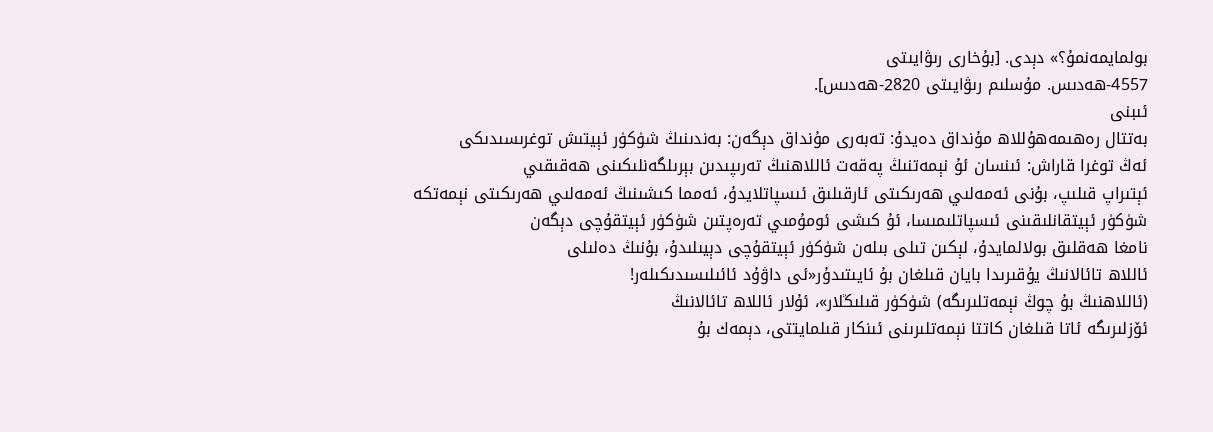بولمايمەنمۇ؟» دېدى. [بۇخارى رىۋايىتى
4557-ھەدىس. مۇسلىم رىۋايىتى 2820-ھەدىس].
ئىبنى
بەتتال رەھىمەھۇللاھ مۇنداق دەيدۇ: تەبەرى مۇنداق دېگەن: بەندىنىڭ شۈكۈر ئېيتىش توغرىسىدىكى
ئەڭ توغرا قاراش: ئىنسان ئۇ نېمەتنىڭ پەقەت ئاللاھنىڭ تەرىپىدىن بېرىلگەنلىكىنى ھەقىقىي
ئېتىراپ قىلىپ، بۇنى ئەمەلىي ھەرىكىتى ئارقىلىق ئىسپاتلايدۇ، ئەمما كىشىنىڭ ئەمەلىي ھەرىكىتى نېمەتكە
شۈكۈر ئېيتقانلىقىنى ئىسپاتلىمىسا، ئۇ كىشى ئومۇمىي تەرەپتىن شۈكۈر ئېيتقۇچى دېگەن
نامغا ھەقلىق بولالمايدۇ، لېكىن تىلى بىلەن شۈكۈر ئېيتقۇچى دېيىلىدۇ، بۇنىڭ دەلىلى
ئاللاھ تائالانىڭ يۇقىرىدا بايان قىلغان بۇ ئايىتىدۇر«ئى داۋۇد ئائىلىسىدىكىلەر!
(ئاللاھنىڭ بۇ چوڭ نېمەتلىرىگە) شۈكۈر قىلىڭلار»، ئۇلار ئاللاھ تائالانىڭ
ئۆزلىرىگە ئاتا قىلغان كاتتا نېمەتلىرىنى ئىنكار قىلمايتتى، دېمەك بۇ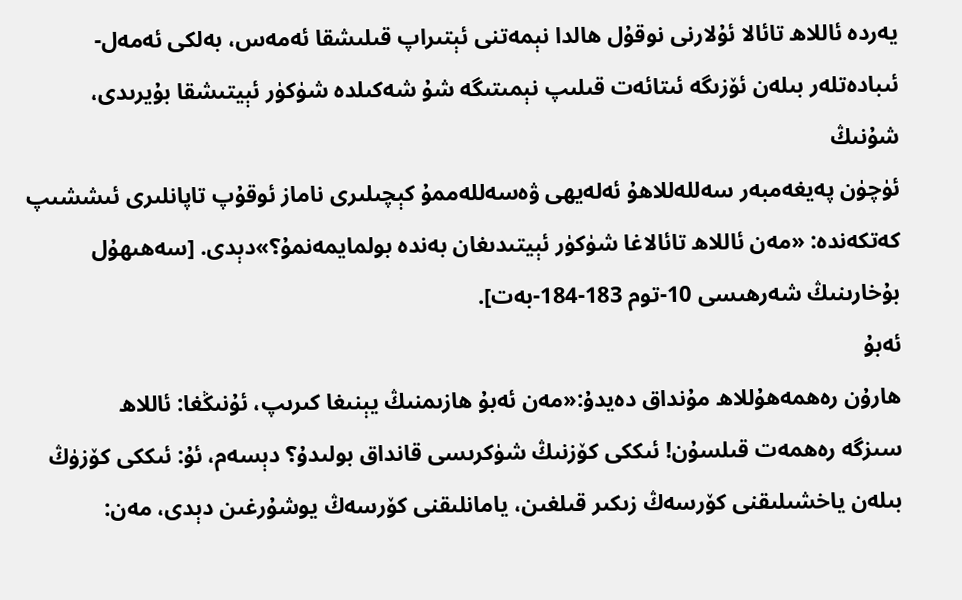يەردە ئاللاھ تائالا ئۇلارنى نوقۇل ھالدا نېمەتنى ئېتىراپ قىلىشقا ئەمەس، بەلكى ئەمەل-ئىبادەتلەر بىلەن ئۆزىگە ئىتائەت قىلىپ نېمىتىگە شۇ شەكىلدە شۈكۈر ئېيتىشقا بۇيرىدى، شۇنىڭ
ئۈچۈن پەيغەمبەر سەللەللاھۇ ئەلەيھى ۋەسەللەممۇ كېچىلىرى ناماز ئوقۇپ تاپانلىرى ئىششىپ
كەتكەندە: «مەن ئاللاھ تائالاغا شۈكۈر ئېيتىدىغان بەندە بولمايمەنمۇ؟»دېدى. [سەھىھۇل
بۇخارىنىڭ شەرھىسى 10-توم 183-184-بەت].
ئەبۇ
ھارۇن رەھمەھۇللاھ مۇنداق دەيدۇ:«مەن ئەبۇ ھازىمنىڭ يېنىغا كىرىپ، ئۇنىڭغا: ئاللاھ
سىزگە رەھمەت قىلسۇن! ئىككى كۆزنىڭ شۈكرىسى قانداق بولىدۇ؟ دېسەم، ئۇ: ئىككى كۆزۈڭ
بىلەن ياخشىلىقنى كۆرسەڭ زىكىر قىلغىن، يامانلىقنى كۆرسەڭ يوشۇرغىن دېدى، مەن: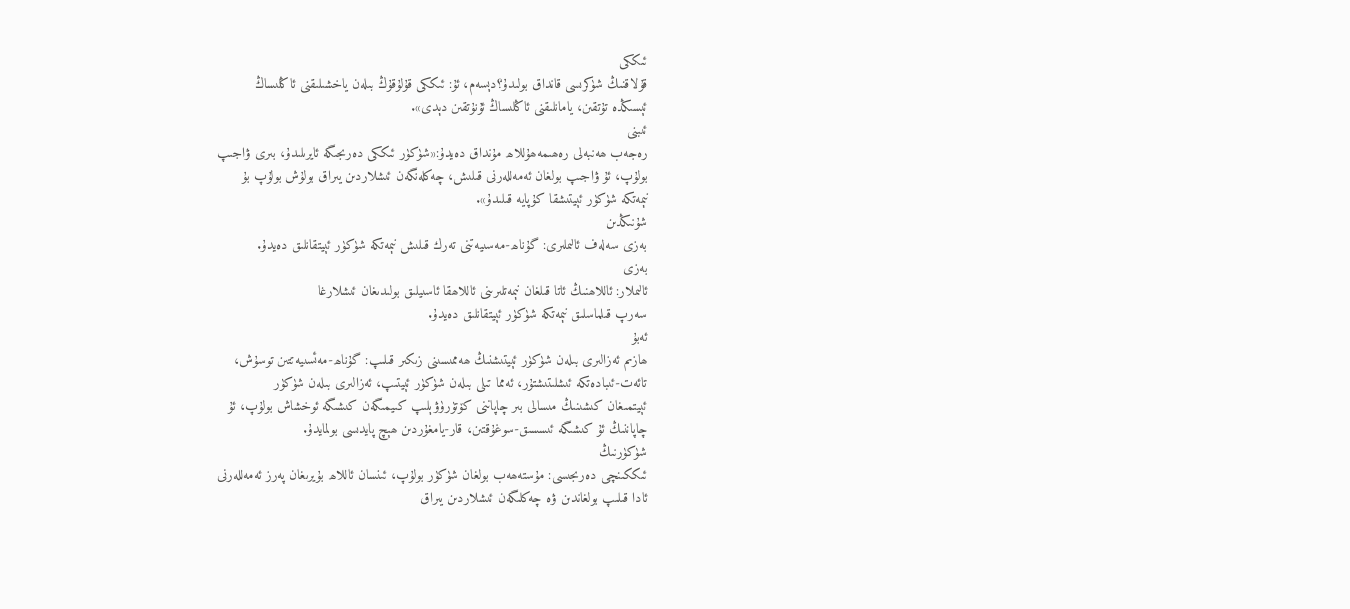ئىككى
قۇلاقنىڭ شۈكرىسى قانداق بولىدۇ؟دېسەم، ئۇ: ئىككى قۇلۇقۇڭ بىلەن ياخشىلىقنى ئاڭلىساڭ
ئېسىڭدە تۇتقىن، يامانلىقنى ئاڭلىساڭ ئۇنۇتقىن دېدى».
ئىبنى
رەجەب ھەنبەلى رەھىمەھۇللاھ مۇنداق دەيدۇ:«شۈكۈر ئىككى دەرىجىگە ئايرىلىدۇ، بىرى ۋاجىپ
بولۇپ، ئۇ ۋاجىپ بولغان ئەمەللەرنى قىلىش، چەكلەنگەن ئىشلاردىن يىراق بولۇش بولۇپ بۇ
نېمەتكە شۈكۈر ئېيتىشقا كۇپايە قىلىدۇ».
شۇنىڭدىن
بەزى سەلەف ئالىملىرى: گۇناھ-مەسىيەتنى تەرك قىلىش نېمەتكە شۈكۈر ئېيتقانلىق دەيدۇ.
بەزى
ئالىملار: ئاللاھنىڭ ئاتا قىلغان نېمەتلىرىنى ئاللاھقا ئاسىيلىق بولىدىغان ئىشلارغا
سەرپ قىلماسلىق نېمەتكە شۈكۈر ئېيتقانلىق دەيدۇ.
ئەبۇ
ھازىم ئەزالىرى بىلەن شۈكۈر ئېيتىشنىڭ ھەممىسىنى زىكىر قىلىپ: گۇناھ-مەئسىيەتتىن توسۇش،
تائەت-ئىبادەتكە ئىشلىتىشتۇر، ئەمما تىلى بىلەن شۈكۈر ئېيتىپ، ئەزالىرى بىلەن شۈكۈر
ئېيتمىغان كىشىنىڭ مىسالى بىر چاپاننى كۆتۈرۈۋېلىپ كىيمىگەن كىشىگە ئوخشاش بولۇپ، ئۇ
چاپاننىڭ ئۇ كىشىگە ئىسسىق-سوغۇقتىن، قار-يامغۇردىن ھېچ پايدىسى بولمايدۇ.
شۈكۈرنىڭ
ئىككىنچى دەرىجىسى: مۇستەھەب بولغان شۈكۈر بولۇپ، ئىنسان ئاللاھ بۇيرىغان پەرز ئەمەللەرنى
ئادا قىلىپ بولغاندىن ۋە چەكلىگەن ئىشلاردىن يىراق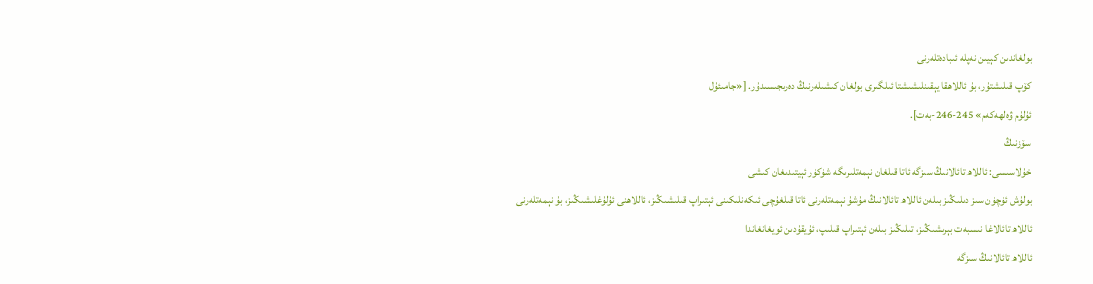بولغاندىن كېيىن نەپلە ئىبادەتلەرنى
كۆپ قىلىشتۇر، بۇ ئاللاھقا يېقىنلىشىشتا ئىلگىرى بولغان كىشىلەرنىڭ دەرىجىسىدۇر. [«جامىئۇل
ئۇلۇم ۋەلھەكەم» 245-246-بەت].
سۆزنىڭ
خۇلاسىسى: ئاللاھ تائالانىڭ سىزگە ئاتا قىلغان نېمەتلىرىگە شۈكۈر ئېيتىدىغان كىشى
بولۇش ئۈچۈن سىز دىلىڭىز بىلەن ئاللاھ تائالانىڭ مۇشۇ نېمەتلەرنى ئاتا قىلغۇچى ئىكەنلىكىنى ئېتىراپ قىلىشىڭىز، ئاللاھنى ئۇلۇغلىشىڭىز، بۇ نېمەتلەرنى
ئاللاھ تائالاغا نىسبەت بېرىشىڭىز، تىلىڭىز بىلەن ئېتىراپ قىلىپ، ئۇيقۇدىن ئويغانغاندا
ئاللاھ تائالانىڭ سىزگە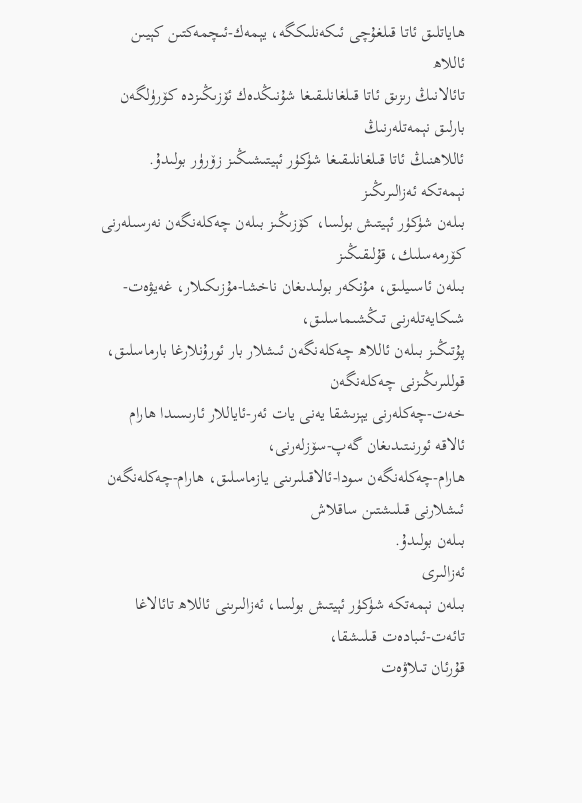ھاياتلىق ئاتا قىلغۇچى ئىكەنلىكگە، يېمەك-ئىچمەكتىن كېيىن ئاللاھ
تائالانىڭ رىزىق ئاتا قىلغانلىقىغا شۇنىڭدەك ئۆزىڭىزدە كۆرۈلگەن بارلىق نېمەتلەرنىڭ
ئاللاھنىڭ ئاتا قىلغانلىقىغا شۈكۈر ئېيتىشىڭىز زۆرۈر بولىدۇ.
نېمەتكە ئەزالىرىڭىز
بىلەن شۈكۈر ئېيتىش بولسا، كۆزىڭىز بىلەن چەكلەنگەن نەرسىلەرنى كۆرمەسلىك، قۇلىقىڭىز
بىلەن ئاسىيلىق، مۇنكەر بولىدىغان ناخشا-مۇزىكىلار، غەيۋەت-شىكايەتلەرنى تىڭشىماسلىق،
پۇتىڭىز بىلەن ئاللاھ چەكلەنگەن ئىشلار بار ئورۇنلارغا بارماسلىق، قوللىرىڭىزنى چەكلەنگەن
خەت-چەكلەرنى يېزىشقا يەنى يات ئەر-ئاياللار ئارىسىدا ھارام ئالاقە ئورنىتىدىغان گەپ-سۆزلەرنى،
ھارام-چەكلەنگەن سودا-ئالاقىلىرىنى يازماسلىق، ھارام-چەكلەنگەن ئىشلارنى قىلىشتىن ساقلاش
بىلەن بولىدۇ.
ئەزالىرى
بىلەن نېمەتكە شۈكۈر ئېيتىش بولسا، ئەزالىرىنى ئاللاھ تائالاغا تائەت-ئىبادەت قىلىشقا،
قۇرئان تىلاۋەت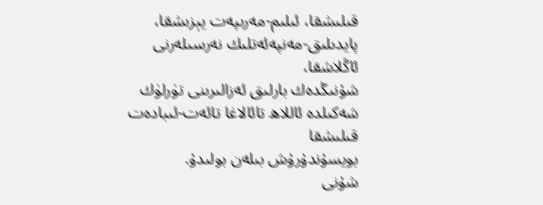قىلىشقا، ئىلىم-مەرىپەت يېزىشقا، پايدىلىق-مەنپەئەتلىك نەرسىلەرنى ئاڭلاشقا،
شۇنىڭدەك بارلىق ئەزالىرىنى تۈرلۈك شەكىلدە ئاللاھ تائالاغا تائەت-ئىبادەت قىلىشقا
بويسۇندۇرۇش بىلەن بولىدۇ.
شۇنى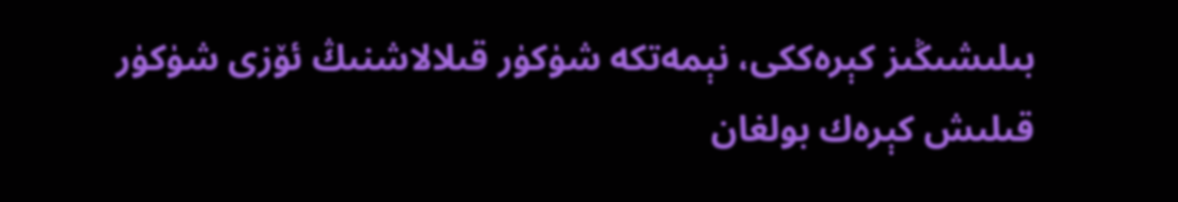بىلىشىڭىز كېرەككى، نېمەتكە شۈكۈر قىلالاشنىڭ ئۆزى شۈكۈر قىلىش كېرەك بولغان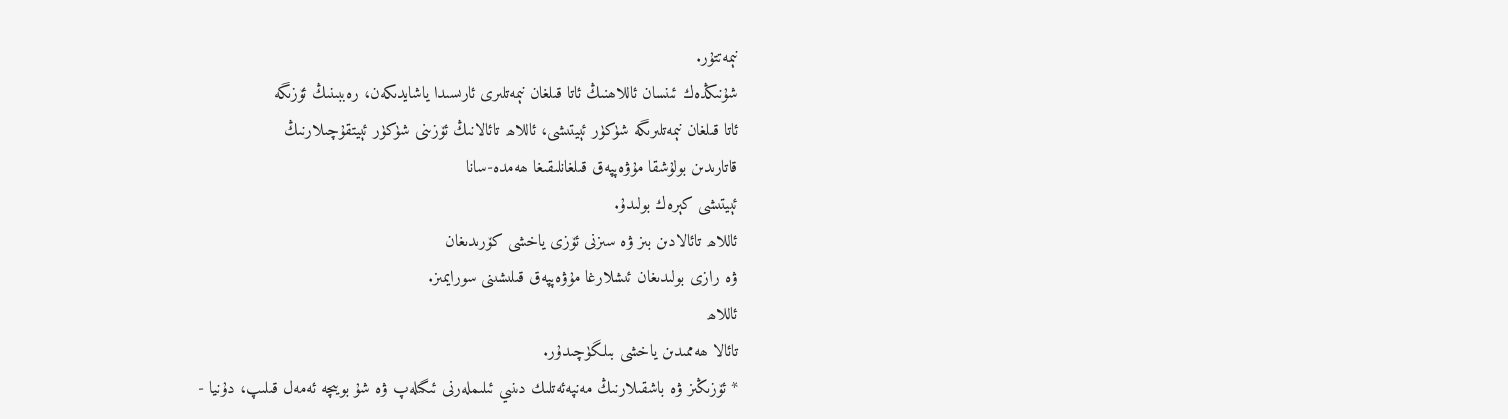نېمەتتۇر.
شۇنىڭدەك ئىنسان ئاللاھنىڭ ئاتا قىلغان نېمەتلىرى ئارىسىدا ياشايدىكەن، رەببىنىڭ ئۆزىگە
ئاتا قىلغان نېمەتلىرىگە شۈكۈر ئېيتىشى، ئاللاھ تائالانىڭ ئۆزىنى شۈكۈر ئېيتقۇچىلارنىڭ
قاتارىدىن بولۇشقا مۇۋەپپەق قىلغانلىقىغا ھەمدە-سانا
ئېيتىشى كېرەك بولىدۇ.
ئاللاھ تائالادىن بىز ۋە سىزنى ئۆزى ياخشى كۆرىدىغان
ۋە رازى بولىدىغان ئىشلارغا مۇۋەپپەق قىلىشىنى سورايمىز.
ئاللاھ
تائالا ھەممىدىن ياخشى بىلگۈچىدۇر.
* ئۆزىڭىز ۋە باشقىلارنىڭ مەنپەئەتلىك دىنىي ئىلىملەرنى ئىگىلەپ ۋە شۇ بويىچە ئەمەل قىلىپ، دۇنيا -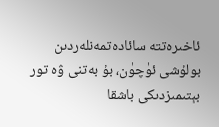ئاخىرەتتە سائادەتمەنلەردىن بولۇشى ئۈچۈن، بۇ بەتنى ۋە تور بېتىمىزدىكى باشقا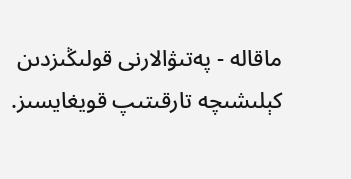ماقالە - پەتىۋالارنى قولىڭىزدىن كېلىشىچە تارقىتىپ قويغايسىز.